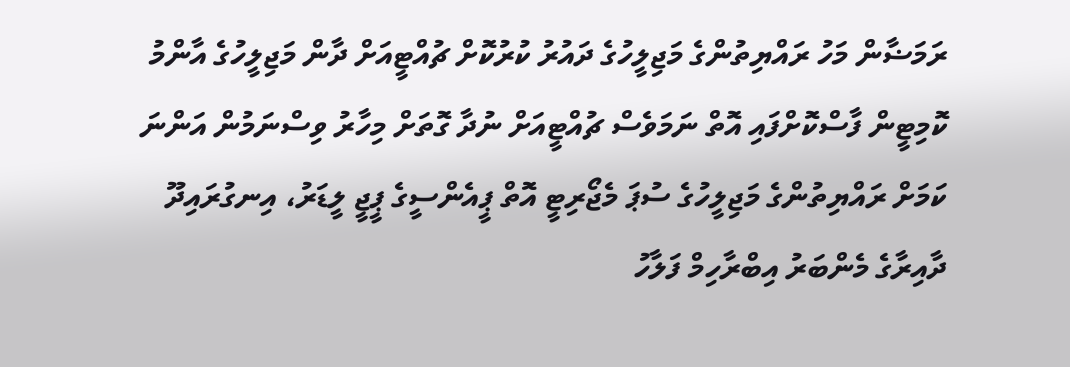ރަމަޟާން މަހު ރައްޔިތުންގެ މަޖިލީހުގެ ދައުރު ކުރުކޮށް ޗުއްޓީއަށް ދާން މަޖިލީހުގެ އާންމު ކޮމިޓީން ފާސްކޮށްފައި އޮތް ނަމަވެސް ޗުއްޓީއަށް ނުދާ ގޮތަށް މިހާރު ވިސްނަމުން އަންނަ ކަމަށް ރައްޔިތުންގެ މަޖިލީހުގެ ސުޕަ މެޖޯރިޓީ އޮތް ޕީއެންސީގެ ޕީޖީ ލީޑަރު، އިނގުރައިދޫ ދާއިރާގެ މެންބަރު އިބްރާހިމް ފަލާހު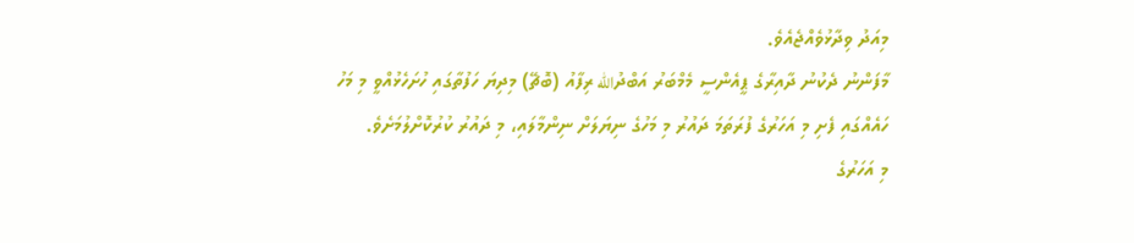މިއަދު ވިދާޅުވެއްޖެއެވެ.
މާފަންނު ދެކުނު ދާއިރާގެ ޕީއެންސީ މެމްބަރު އަބްދުالله ރިފާއު (ބޮޗޭ) މިދިޔަ ހަފުތާގައި ހުށަހެޅުއްވީ މި މަހު ހައެއްގައި ފެށި މި އަހަރުގެ ފުރަތަމަ ދައުރު މި މަހުގެ ނިޔަލަށް ނިންމާލައި، މި ދައުރު ކުރުކޮށްލުމަށެވެ.
މި އަހަރުގެ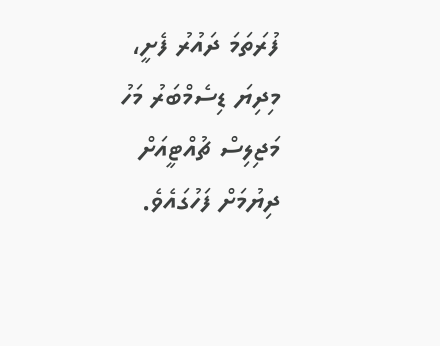ފުރަތަމަ ދައުރު ފެށީ، މިދިޔަ ޑިސެމްބަރު މަހު މަޖިލިސް ޗުއްޓީއަށް ދިޔުމަށް ފަހުގައެވެ.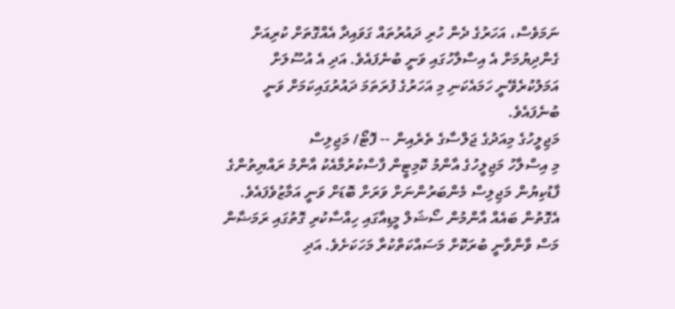ނަމަވެސް، އަހަރުގެ ދެން ހުރި ދައުރުތައް ގަވައިދާ އެއްގޮތަށް ކުރިއަށް ގެންދިޔުމަށް އެ އިސްލާހުގައި ވަނީ ބުނެފައެވެ. އަދި އެ އުސޫލަށް އަމަލުކުރެވޭނީ ހަމައެކަނި މި އަހަރުގެ ފުރަތަމަ ދައުރުގައިކަމަށް ވަނީ ބުނެފައެވެ.
މަޖިލީހުގެ މިއަދުގެ ޖަލްސާގެ ތެރެއިން -- ފޮޓޯ/ މަޖިލިސް
މި އިސްލާހު މަޖިލީހުގެ އާންމު ކޮމިޓީން ފާސްކުރުމާއެކު އާންމު ރައްޔިތުންގެ ފާޑުކިޔުން މަޖިލިސް މެންބަރުންނަށް ވަރަށް ބޮޑަށް ވަނީ އަމާޒުވެފައެވެ.
އެގޮތުން ބައެއް އާންމުން ސޯޝަލް މީޑިއާގައި ހިއްސާކުރި ގޮތުގައި ރަމަޟާން މަސް ވާންވާނީ ބުރަކޮށް މަސައްކަތްކުރާ މަހަކަށެވެ. އަދި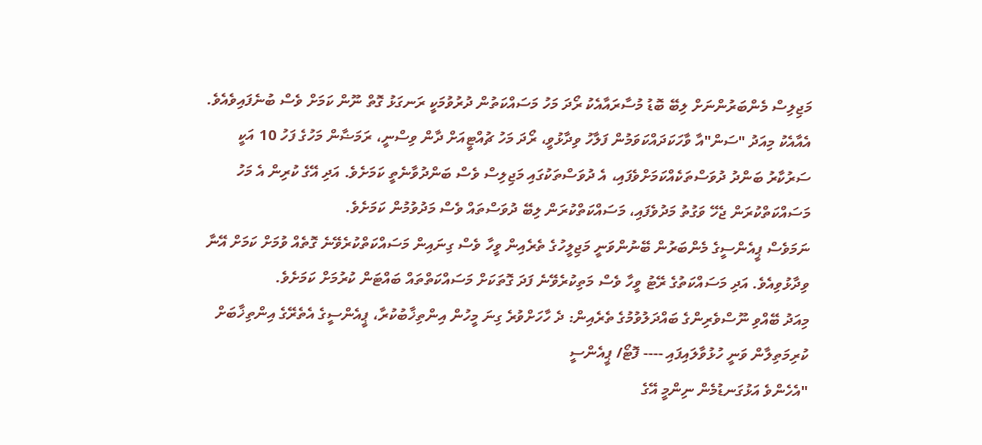މަޖިލިސް މެންބަރުންނަށް ލިބޭ ބޮޑު މުސާރައާއެކު ރޯދަ މަހު މަސައްކަތުން ދުރުވުމަކީ ރަނގަޅު ގޮތް ނޫން ކަމަށް ވެސް ބުނެފައިވެއެވެ.
އެއާއެކު މިއަދު "ސަން"އާ ވާހަކަދައްކަވަމުން ފަލާހު ވިދާޅުވީ، ރޯދަ މަހު ޗުއްޓީއަށް ދާން ވިސްނީ، ރަމަޟާން މަހުގެ ފަހު 10 އަކީ ސަރުކާރު ބަންދު ދުވަސްތަކެއްކަމަށްވެފައި، އެ ދުވަސްތަކުގައި މަޖިލިސް ވެސް ބަންދުވާނެތީ ކަމަށެވެ. އަދި އޭގެ ކުރިން އެ މަހު މަސައްކަތްކުރަން ޖެހޭ ވަގުތު މަދުވެފައި، މަސައްކަތްކުރަން ލިބޭ ދުވަސްތައް ވެސް މަދުވުމުން ކަމަށެވެ.
ނަމަވެސް ޕީއެންސީގެ މެންބަރުން ބޭނުންވަނީ މަޖިލީހުގެ ތެރެއިން ވީހާ ވެސް ގިނައިން މަސައްކަތްކުރެވޭނެ ގޮތެއް ވުމަށް ކަމަށް އޭނާ ވިދާޅުވިއެވެ. އަދި މަސައްކަތުގެ ރޭޓު ވީހާ ވެސް މަތިކުރެވޭނެ ފަދަ ގޮތަކަށް މަސައްކަތްތައް ބައްޓަން ކުރުމަށް ކަމަށެވެ.
މިއަދު ބޭއްވި ނޫސްވެރިންގެ ބައްދަލުވުމުގެ ތެރެއިން: ދެ ހާހަށްވުރެ ގިނަ މީހުން އިންތިޚާބުކުރާ، ޕީއެންސީގެ އެތެރޭގެ އިންތިޚާބަށް ކުރިމަތިލާން ވަނީ ހުޅުވާލައިފައި ---- ފޮޓޯ/ ޕީއެންސީ
"އެހެންވެ އަޅުގަނޑުމެން ނިންމީ އޭގެ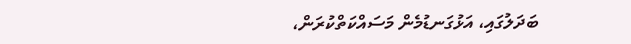ބަދަލުގައި، އަޅުގަނޑުމެން މަސައްކަތްކުރަން،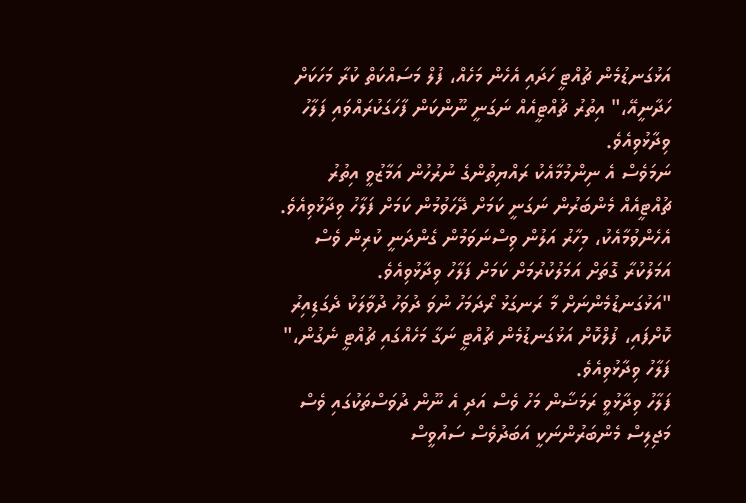އަޅުގަނޑުމެން ޗުއްޓީ ހަދައި އެހެން މަހެއް، ފުލް މަސައްކަތް ކުރާ މަހަކަށް ހަދާނީއޭ،" އިތުރު ޗުއްޓީއެއް ނަގަނީ ނޫންކަން ފާހަގަކުރައްވައި ފަލާހު ވިދާޅުވިއެވެ.
ނަމަވެސް އެ ނިންމުމާއެކު ރައްޔިތުންގެ ނުރުހުން އަމާޒުވީ އިތުރު ޗުއްޓީއެއް މެންބަރުން ނަގަނީ ކަމަށް ދޭހަވުމުން ކަމަށް ފަލާހު ވިދާޅުވިއެވެ. އެހެންވުމާއެކު، މިހާރު އަލުން ވިސްނަވަމުން ގެންދަނީ ކުރިން ވެސް އަމަލުކުރާ ގޮތަށް އަމަލުކުރުމަށް ކަމަށް ފަލާހު ވިދާޅުވިއެވެ.
"އަޅުގަނޑުމެންނަށް މާ ރަނގަޅު ރޯދަމަހު ނުވަ ދުވަހު ދުވާލަކު ދެގަޑިއިރު ކޮށްފައި، ފުލްކޮށް އަޅުގަނޑުމެން ޗުއްޓީ ނަގާ މަހެއްގައި ޗުއްޓީ ނެގުން،" ފަލާހު ވިދާޅުވިއެވެ.
ފަލާހު ވިދާޅުވީ ރަމަޟާން މަހު ވެސް އަދި އެ ނޫން ދުވަސްތަކުގައި ވެސް މަޖިލިސް މެންބަރުންނަކީ އަބަދުވެސް ސައުވީސް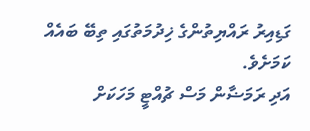ގަޑިއިރު ރައްޔިތުންގެ ޚިދުމަތުގައި ތިބޭ ބައެއް ކަމަށެވެ.
އަދި ރަމަޟާން މަސް ޗުއްޓީ މަހަކަށް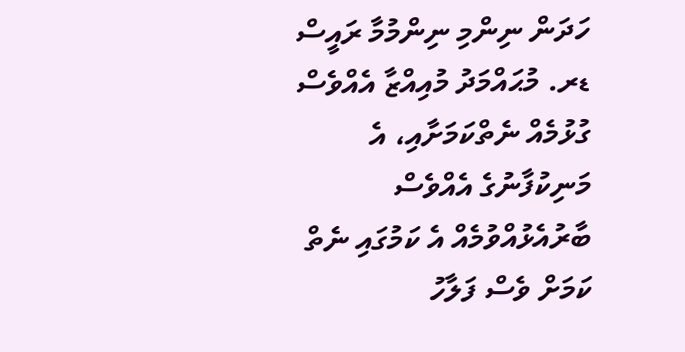ހަދަން ނިންމި ނިންމުމާ ރައީސް ޑރ. މުޙައްމަދު މުއިއްޒާ އެއްވެސް ގުޅުމެއް ނެތްކަމަށާއި، އެ މަނިކުފާނުގެ އެއްވެސް ބާރުއެޅުއްވުމެއް އެ ކަމުގައި ނެތް ކަމަށް ވެސް ފަލާހު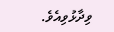ވިދާޅުވިއެވެ.